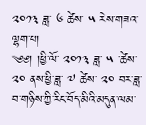༢༠༡༣ ཟླ་ ༦ ཚེས་ ༥ རེས་གཟའ་ལྷག་པ།
༄༅། །ཕྱི་ལོ་ ༢༠༡༣ ཟླ་ ༥ ་ཚེས་ ༢༠ ནས་ཕྱི་ཟླ་ ༧ ཚེས་ ༢༠ བར་ཟླ་བ་གཉིས་ཀྱི་རིང་བོད་མིའི་མདུན་ལམ་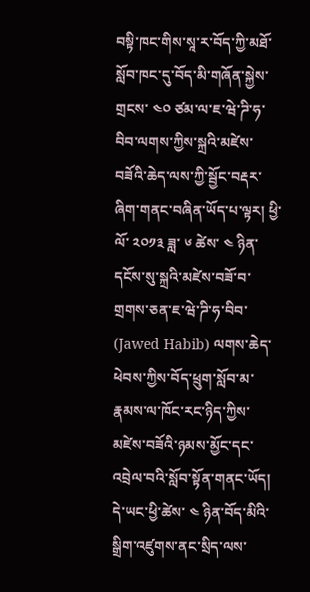བསྟི་ཁང་གིས་སཱ་ར་བོད་ཀྱི་མཐོ་སློབ་ཁང་དུ་བོད་མི་གཞོན་སྐྱེས་གྲངས་ ༤༠ ཙམ་ལ་ཇ་ཝེ་ཌི་ཧ་བིབ་ལགས་ཀྱིས་སྐྲའི་མཛེས་བཟོའི་ཆེད་ལས་ཀྱི་སྦྱོང་བརྡར་ཞིག་གནང་བཞིན་ཡོད་པ་ལྟར། ཕྱི་ལོ་ ༢༠༡༣ ཟླ་ ༦ ཚེས་ ༤ ཉིན་དངོས་སུ་སྐྲའི་མཛེས་བཟོ་བ་གྲགས་ཅན་ཇ་ཝེ་ཌི་ཧ་བིབ་ (Jawed Habib) ལགས་ཆེད་ཕེབས་ཀྱིས་བོད་ཕྲུག་སློབ་མ་རྣམས་ལ་ཁོང་རང་ཉིད་ཀྱིས་མཛེས་བཟོའི་ཉམས་མྱོང་དང་འབྲེལ་བའི་སློབ་སྟོན་གནང་ཡོད།
དེ་ཡང་ཕྱི་ཚེས་ ༤ ཉིན་བོད་མིའི་སྒྲིག་འཛུགས་ནང་སྲིད་ལས་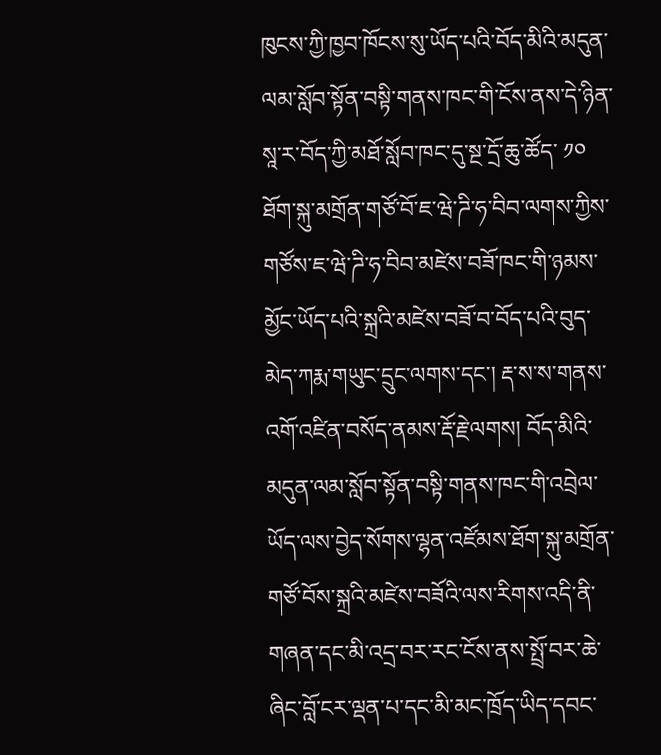ཁུངས་ཀྱི་ཁྱབ་ཁོངས་སུ་ཡོད་པའི་བོད་མིའི་མདུན་ལམ་སློབ་སྟོན་བསྟི་གནས་ཁང་གི་ངོས་ནས་དེ་ཉིན་སཱ་ར་བོད་ཀྱི་མཐོ་སློབ་ཁང་དུ་སྔ་དྲོ་ཆུ་ཚོད་ ༡༠ ཐོག་སྐུ་མགྲོན་གཙོ་བོ་ཇ་ཝེ་ཌི་ཧ་བིབ་ལགས་ཀྱིས་གཙོས་ཇ་ཝེ་ཌི་ཧ་བིབ་མཛེས་བཟོ་ཁང་གི་ཉམས་མྱོང་ཡོད་པའི་སྐྲའི་མཛེས་བཟོ་བ་བོད་པའི་བུད་མེད་ཀརྨ་གཡུང་དྲུང་ལགས་དང་། རྡ་ས་ས་གནས་འགོ་འཛིན་བསོད་ནམས་རྡོ་རྗེ་ལགས། བོད་མིའི་མདུན་ལམ་སློབ་སྟོན་བསྟི་གནས་ཁང་གི་འབྲེལ་ཡོད་ལས་བྱེད་སོགས་ལྷན་འཛོམས་ཐོག་སྐུ་མགྲོན་གཙོ་བོས་སྐྲའི་མཛེས་བཟོའི་ལས་རིགས་འདི་ནི་གཞན་དང་མི་འདྲ་བར་རང་ངོས་ནས་སྤྲོ་བར་ཆེ་ཞིང་བློ་ངར་ལྡན་པ་དང་མི་མང་ཁྲོད་ཡིད་དབང་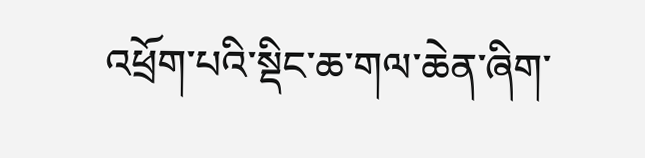འཕྲོག་པའི་སྡིང་ཆ་གལ་ཆེན་ཞིག་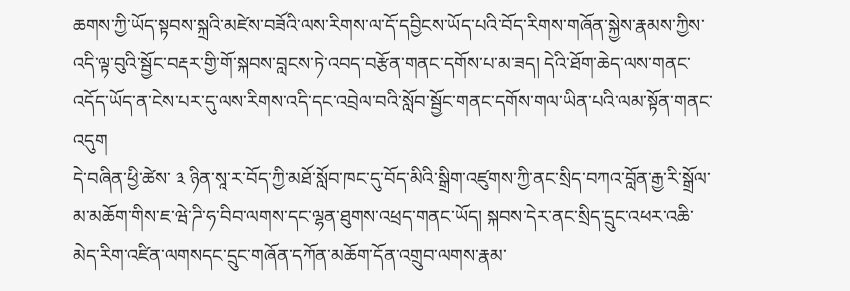ཆགས་ཀྱི་ཡོད་སྟབས་སྐྲའི་མཛེས་བཟོའི་ལས་རིགས་ལ་དོ་དབྱིངས་ཡོད་པའི་བོད་རིགས་གཞོན་སྐྱེས་རྣམས་ཀྱིས་འདི་ལྟ་བུའི་སྦྱོང་བརྡར་གྱི་གོ་སྐབས་བླངས་ཏེ་འབད་བརྩོན་གནང་དགོས་པ་མ་ཟད། དེའི་ཐོག་ཆེད་ལས་གནང་འདོད་ཡོད་ན་ངེས་པར་དུ་ལས་རིགས་འདི་དང་འབྲེལ་བའི་སློབ་སྦྱོང་གནང་དགོས་གལ་ཡིན་པའི་ལམ་སྟོན་གནང་འདུག
དེ་བཞིན་ཕྱི་ཚེས་ ༣ ཉིན་སཱ་ར་བོད་ཀྱི་མཐོ་སློབ་ཁང་དུ་བོད་མིའི་སྒྲིག་འཛུགས་ཀྱི་ནང་སྲིད་བཀའ་བློན་རྒྱ་རི་སྒྲོལ་མ་མཆོག་གིས་ཇ་ཝེ་ཌི་ཧ་བིབ་ལགས་དང་ལྷན་ཐུགས་འཕྲད་གནང་ཡོད། སྐབས་དེར་ནང་སྲིད་དྲུང་འཕར་འཆི་མེད་རིག་འཛིན་ལགསདང་དྲུང་གཞོན་དཀོན་མཆོག་དོན་འགྲུབ་ལགས་རྣམ་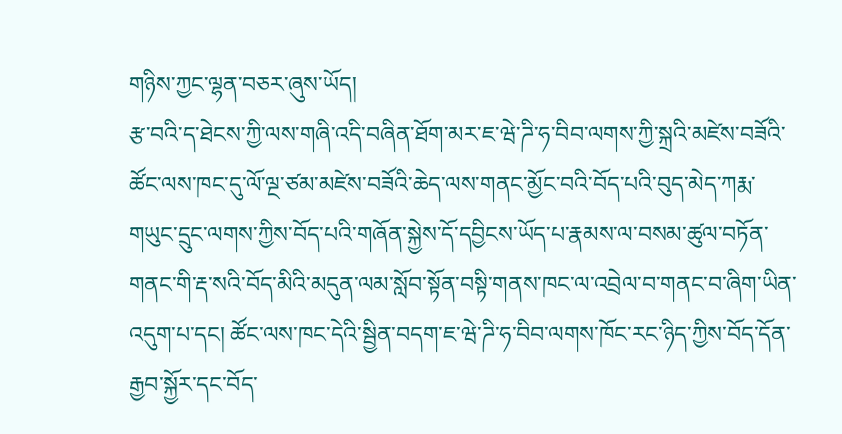གཉིས་ཀྱང་ལྷན་བཅར་ཞུས་ཡོད།
རྩ་བའི་ད་ཐེངས་ཀྱི་ལས་གཞི་འདི་བཞིན་ཐོག་མར་ཇ་ཝེ་ཌི་ཧ་བིབ་ལགས་ཀྱི་སྐྲའི་མཛེས་བཟོའི་ཚོང་ལས་ཁང་དུ་ལོ་ལྔ་ཙམ་མཛེས་བཟོའི་ཆེད་ལས་གནང་མྱོང་བའི་བོད་པའི་བུད་མེད་ཀརྨ་གཡུང་དྲུང་ལགས་ཀྱིས་བོད་པའི་གཞོན་སྐྱེས་དོ་དབྱིངས་ཡོད་པ་རྣམས་ལ་བསམ་ཚུལ་བཏོན་གནང་གི་རྡ་སའི་བོད་མིའི་མདུན་ལམ་སློབ་སྟོན་བསྟི་གནས་ཁང་ལ་འབྲེལ་བ་གནང་བ་ཞིག་ཡིན་འདུག་པ་དང། ཚོང་ལས་ཁང་དེའི་སྦྱིན་བདག་ཇ་ཝེ་ཌི་ཧ་བིབ་ལགས་ཁོང་རང་ཉིད་ཀྱིས་བོད་དོན་རྒྱབ་སྐྱོར་དང་བོད་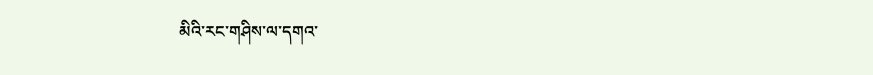མིའི་རང་གཤིས་ལ་དགའ་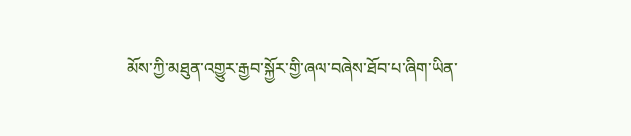མོས་ཀྱི་མཐུན་འགྱུར་རྒྱབ་སྐྱོར་གྱི་ཞལ་བཞེས་ཐོབ་པ་ཞིག་ཡིན་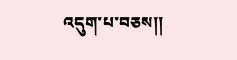འདུག་པ་བཅས།།